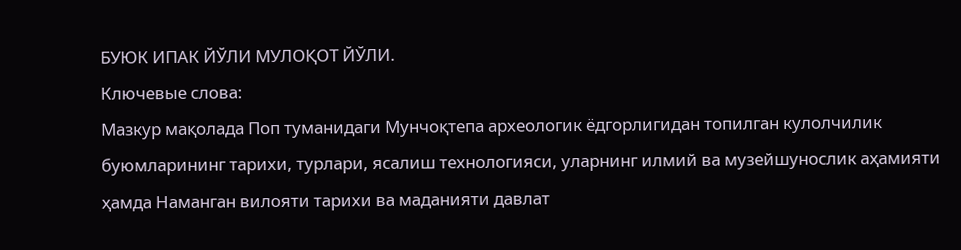БУЮК ИПАК ЙЎЛИ МУЛОҚОТ ЙЎЛИ.
Ключевые слова:
Мазкур мақолада Поп туманидаги Мунчоқтепа археологик ёдгорлигидан топилган кулолчилик буюмларининг тарихи, турлари, ясалиш технологияси, уларнинг илмий ва музейшунослик аҳамияти ҳамда Наманган вилояти тарихи ва маданияти давлат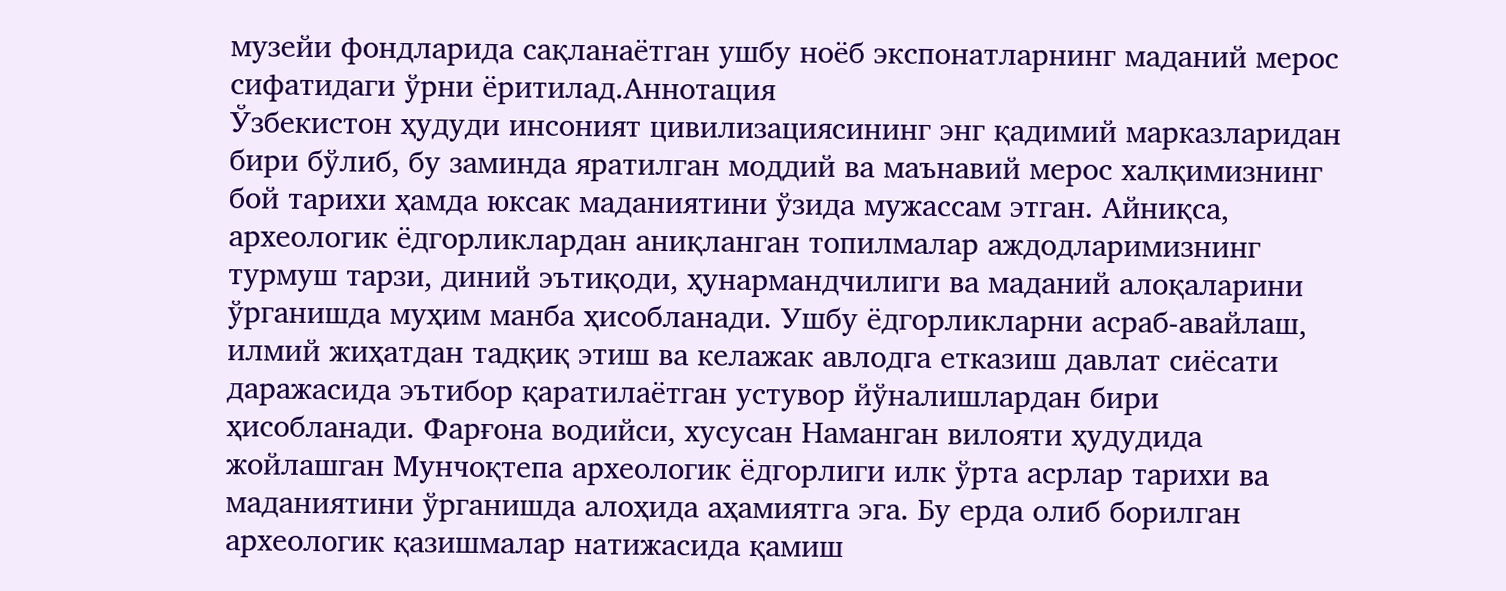музейи фондларида сақланаётган ушбу ноёб экспонатларнинг маданий мерос сифатидаги ўрни ёритилад.Аннотация
Ўзбекистон ҳудуди инсоният цивилизациясининг энг қадимий марказларидан бири бўлиб, бу заминда яратилган моддий ва маънавий мерос халқимизнинг бой тарихи ҳамда юксак маданиятини ўзида мужассам этган. Айниқса, археологик ёдгорликлардан аниқланган топилмалар аждодларимизнинг турмуш тарзи, диний эътиқоди, ҳунармандчилиги ва маданий алоқаларини ўрганишда муҳим манба ҳисобланади. Ушбу ёдгорликларни асраб-авайлаш, илмий жиҳатдан тадқиқ этиш ва келажак авлодга етказиш давлат сиёсати даражасида эътибор қаратилаётган устувор йўналишлардан бири ҳисобланади. Фарғона водийси, хусусан Наманган вилояти ҳудудида жойлашган Мунчоқтепа археологик ёдгорлиги илк ўрта асрлар тарихи ва маданиятини ўрганишда алоҳида аҳамиятга эга. Бу ерда олиб борилган археологик қазишмалар натижасида қамиш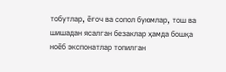тобутлар, ёғоч ва сопол буюмлар, тош ва шишадан ясалган безаклар ҳамда бошқа ноёб экспонатлар топилган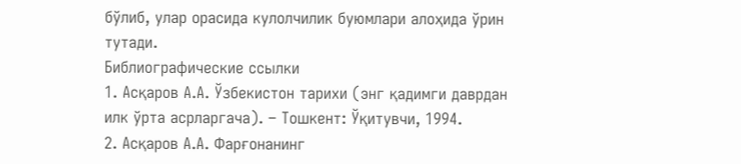бўлиб, улар орасида кулолчилик буюмлари алоҳида ўрин тутади.
Библиографические ссылки
1. Асқаров А.А. Ўзбекистон тарихи (энг қадимги даврдан илк ўрта асрларгача). – Тошкент: Ўқитувчи, 1994.
2. Асқаров А.А. Фарғонанинг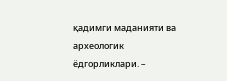қадимги маданияти ва археологик ёдгорликлари. –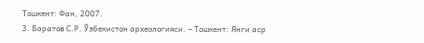Тошкент: Фан, 2007.
3. Баратов С.Р. Ўзбекистон археологияси. – Тошкент: Янги аср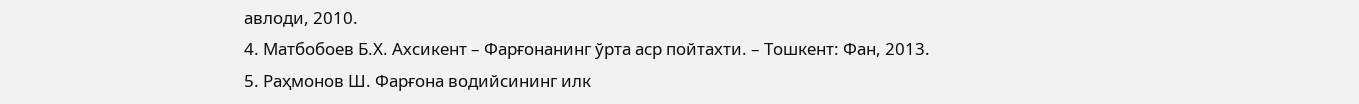авлоди, 2010.
4. Матбобоев Б.Х. Ахсикент – Фарғонанинг ўрта аср пойтахти. – Тошкент: Фан, 2013.
5. Раҳмонов Ш. Фарғона водийсининг илк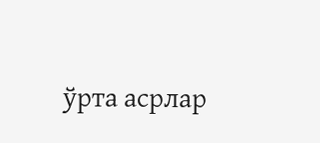ўрта асрлар